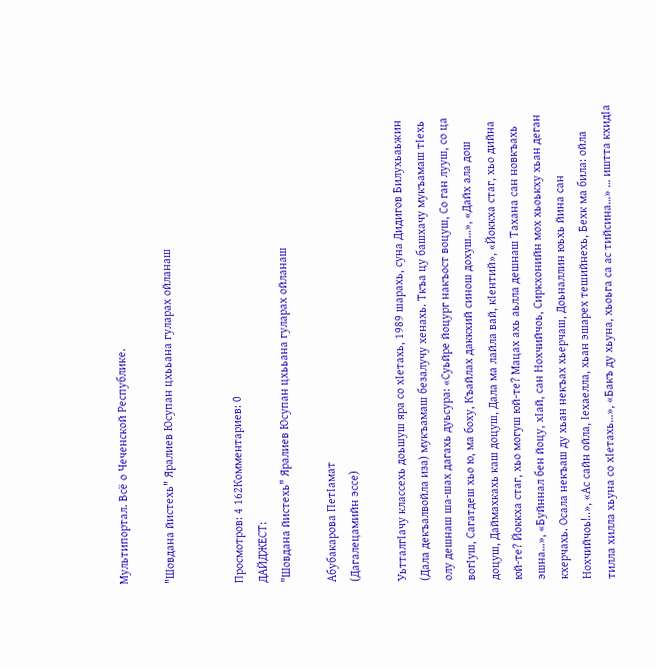Мультипортал. Всё о Чеченской Республике.

"Шовдана йистехь" Яралиев Юсупан цхььана гуларах ойланаш


Просмотров: 4 162Комментариев: 0
ДАЙДЖЕСТ:
"Шовдана йистехь" Яралиев Юсупан цхььана гуларах ойланаш

Абубакарова ПетIамат
(Дагалецамийн эссе)

УьтталгIачу классехь доьшуш яра со хIетахь, 1989 шарахь, суна Дидигов Билухьаьжин (Дала декъалвойла иза) мукъамаш безалучу хенахь. Ткъа цу башхачу мукъамаш тIехь олу дешнаш ша-шах дагахь дуьсура: «Суьйре йоцург накъост воцуш, Со ган лууш, со ца вогIуш, Сагатдеш хьо ю, ма боху, Къайлах даккхий синош дохуш…», «Дайх ала дош доцуш, Даймахкахь каш доцуш, Дала ма лайла вай, кIентий», «Йоккха стаг, хьо дийна юй-те? Йоккха стаг, хьо могуш юй-те? Мацах ахь аьлла дешнаш Тахана сан новкъахь эшна…», «Буйннал бен йоцу, хIай, сан Нохчийчоь, Сиркхонийн мох хьоькху хьан деган кхерчахь. Осала некъаш ду хьан некъах хьерчаш, Доьналлин юьхь йина сан Нохчийчоь!..», «Ас сайн ойла, Iехаелла, хьан эшарех тешийнехь, Бехк ма била: ойла тилла хилла хьуна со хIетахь…», «Бакъ ду хьуна, хьоьга са ас тийсина…» … иштта кхидIа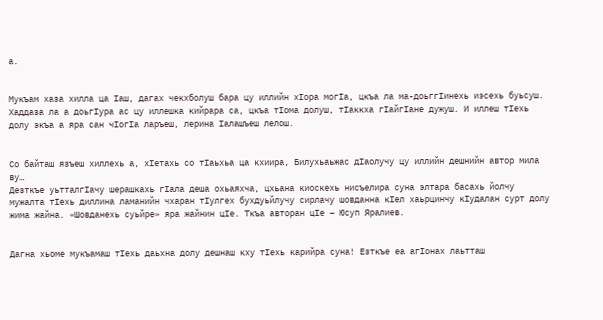а.


Мукъам хаза хилла ца Iаш, дагах чекхболуш бара цу иллийн хIора могIа, цкъа ла ма-доьггIинехь иэсехь буьсуш. Хаддаза ла а доьгIура ас цу иллешка кийрара са, цкъа тIома долуш, тIаккха гIайгIане дужуш. И иллеш тIехь долу экъа а яра сан чIогIа ларъеш, лерина Iалашъеш лелош.


Со байташ язъеш хиллехь а, хIетахь со тIаьхьа ца кхиира, Билухьаьжас дIаолучу цу иллийн дешнийн автор мила ву…
Дезткъе уьтталгIачу шерашкахь гIала деша охьаяхча, цхьана киоскехь нисъелира суна элтара басахь йолчу мужалта тIехь диллина ламанийн чхаран тIулгех бухдуьйлучу сирлачу шовданна кIел хаьрцинчу кIудалан сурт долу жима жайна. «Шовданехь суьйре» яра жайнин цIе. Ткъа авторан цIе – Юсуп Яралиев.


Дагна хьоме мукъамаш тIехь даьхна долу дешнаш кху тIехь карийра суна! Езткъе еа агIонах лаьтташ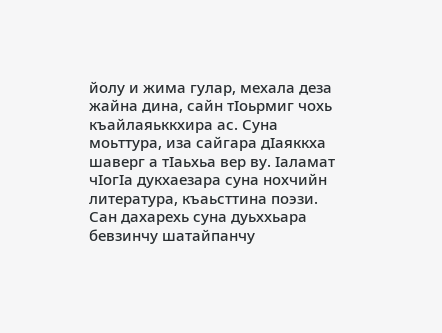йолу и жима гулар, мехала деза жайна дина, сайн тIоьрмиг чохь къайлаяьккхира ас. Суна моьттура, иза сайгара дIаяккха шаверг а тIаьхьа вер ву. Iаламат чIогIа дукхаезара суна нохчийн литература, къаьсттина поэзи. Сан дахарехь суна дуьххьара бевзинчу шатайпанчу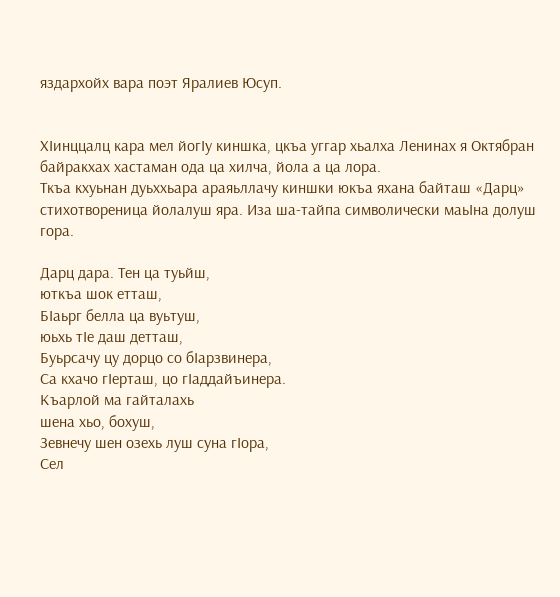яздархойх вара поэт Яралиев Юсуп.


ХIинццалц кара мел йогIу киншка, цкъа уггар хьалха Ленинах я Октябран байракхах хастаман ода ца хилча, йола а ца лора.
Ткъа кхуьнан дуьххьара араяьллачу киншки юкъа яхана байташ «Дарц» стихотвореница йолалуш яра. Иза ша-тайпа символически маьIна долуш гора.

Дарц дара. Тен ца туьйш,
юткъа шок етташ,
БIаьрг белла ца вуьтуш,
юьхь тIе даш детташ,
Буьрсачу цу дорцо со бIарзвинера,
Са кхачо гIерташ, цо гIаддайъинера.
Къарлой ма гайталахь
шена хьо, бохуш,
Зевнечу шен озехь луш суна гIора,
Сел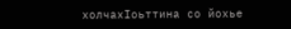холчахIоьттина со йохье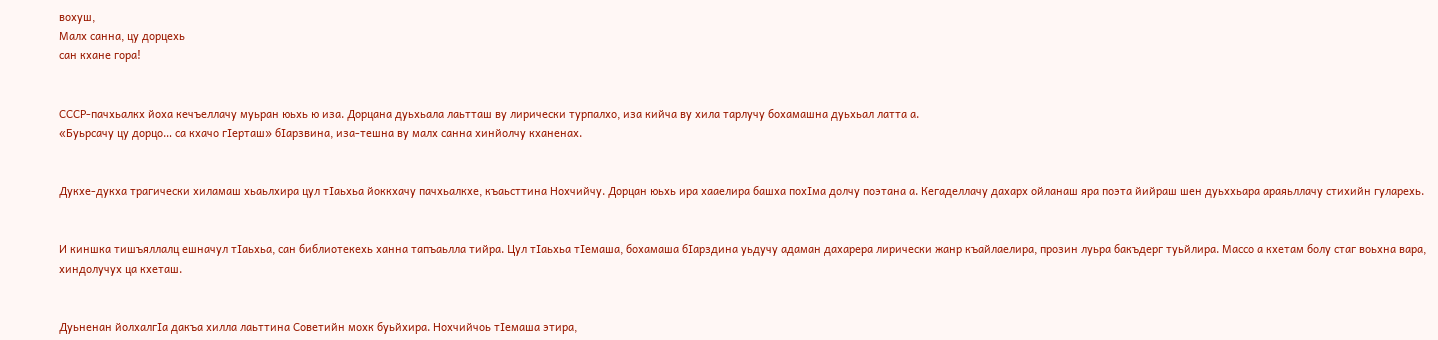вохуш,
Малх санна, цу дорцехь
сан кхане гора!


СССР-пачхьалкх йоха кечъеллачу муьран юьхь ю иза. Дорцана дуьхьала лаьтташ ву лирически турпалхо, иза кийча ву хила тарлучу бохамашна дуьхьал латта а.
«Буьрсачу цу дорцо… са кхачо гIерташ» бIарзвина, иза-тешна ву малх санна хинйолчу кханенах.


Дукхе-дукха трагически хиламаш хьаьлхира цул тIаьхьа йоккхачу пачхьалкхе, къаьсттина Нохчийчу. Дорцан юьхь ира хааелира башха похIма долчу поэтана а. Кегаделлачу дахарх ойланаш яра поэта йийраш шен дуьххьара араяьллачу стихийн гуларехь.


И киншка тишъяллалц ешначул тIаьхьа, сан библиотекехь ханна тапъаьлла тийра. Цул тIаьхьа тIемаша, бохамаша бIарздина уьдучу адаман дахарера лирически жанр къайлаелира, прозин луьра бакъдерг туьйлира. Массо а кхетам болу стаг воьхна вара, хиндолучух ца кхеташ.


Дуьненан йолхалгIа дакъа хилла лаьттина Советийн мохк буьйхира. Нохчийчоь тIемаша этира,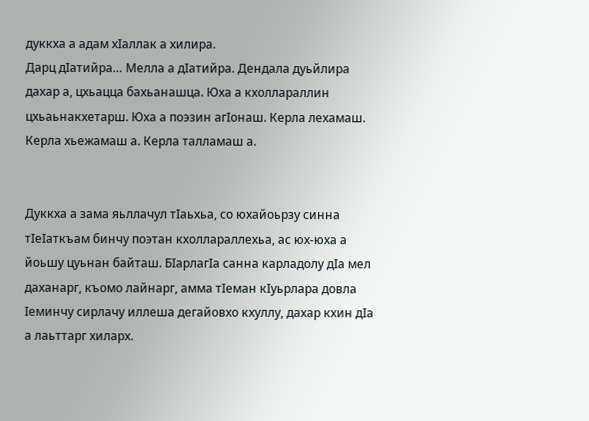дуккха а адам хIаллак а хилира.
Дарц дIатийра… Мелла а дIатийра. Дендала дуьйлира дахар а, цхьацца бахьанашца. Юха а кхоллараллин цхьаьнакхетарш. Юха а поэзин агIонаш. Керла лехамаш. Керла хьежамаш а. Керла талламаш а.


Дуккха а зама яьллачул тIаьхьа, со юхайоьрзу синна тIеIаткъам бинчу поэтан кхоллараллехьа, ас юх-юха а йоьшу цуьнан байташ. БIарлагIа санна карладолу дIа мел даханарг, къомо лайнарг, амма тIеман кIуьрлара довла Iеминчу сирлачу иллеша дегайовхо кхуллу, дахар кхин дIа а лаьттарг хиларх.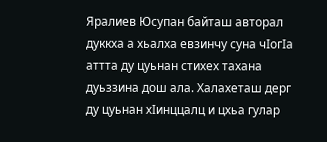Яралиев Юсупан байташ авторал дуккха а хьалха евзинчу суна чIогIа аттта ду цуьнан стихех тахана дуьззина дош ала. Халахеташ дерг ду цуьнан хIинццалц и цхьа гулар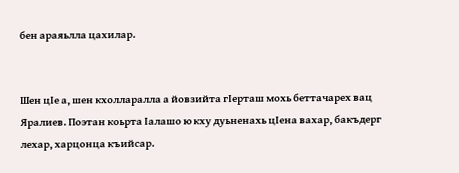бен араяьлла цахилар.


Шен цIе а, шен кхолларалла а йовзийта гIерташ мохь беттачарех вац Яралиев. Поэтан коьрта Iалашо ю кху дуьненахь цIена вахар, бакъдерг лехар, харцонца къийсар.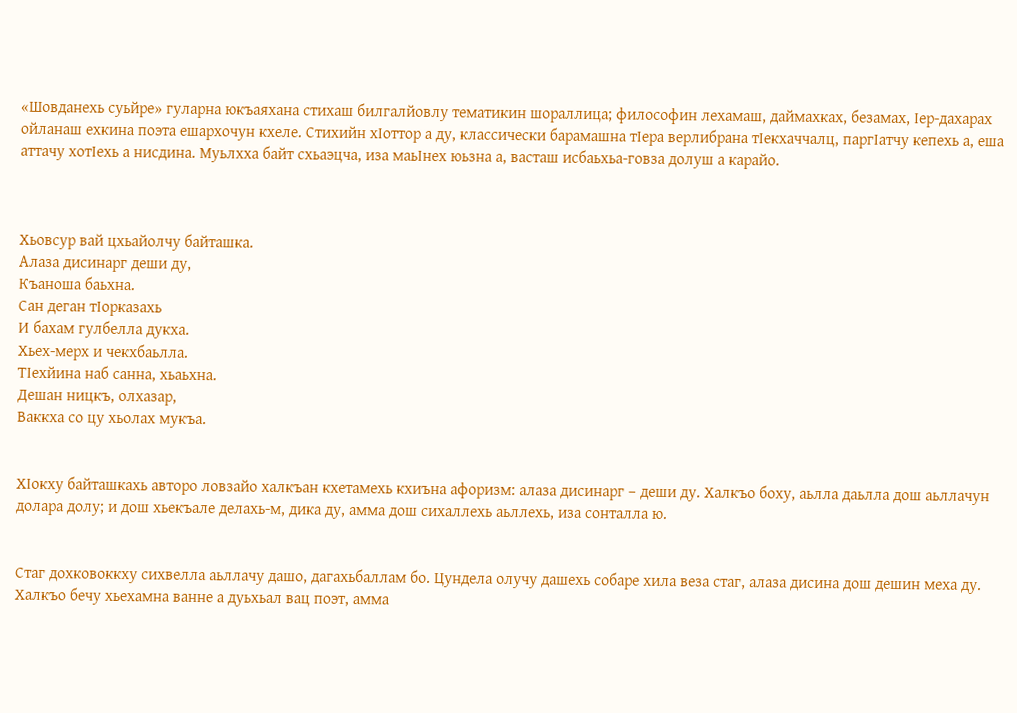«Шовданехь суьйре» гуларна юкъаяхана стихаш билгалйовлу тематикин шораллица; философин лехамаш, даймахках, безамах, Iер-дахарах ойланаш ехкина поэта ешархочун кхеле. Стихийн хIоттор а ду, классически барамашна тIера верлибрана тIекхаччалц, паргIатчу кепехь а, еша аттачу хотIехь а нисдина. Муьлхха байт схьаэцча, иза маьIнех юьзна а, васташ исбаьхьа-говза долуш а карайо.



Хьовсур вай цхьайолчу байташка.
Алаза дисинарг деши ду,
Къаноша баьхна.
Сан деган тIорказахь
И бахам гулбелла дукха.
Хьех-мерх и чекхбаьлла.
ТIехйина наб санна, хьаьхна.
Дешан ницкъ, олхазар,
Ваккха со цу хьолах мукъа.


ХIокху байташкахь авторо ловзайо халкъан кхетамехь кхиъна афоризм: алаза дисинарг – деши ду. Халкъо боху, аьлла даьлла дош аьллачун долара долу; и дош хьекъале делахь-м, дика ду, амма дош сихаллехь аьллехь, иза сонталла ю.


Стаг дохковоккху сихвелла аьллачу дашо, дагахьбаллам бо. Цундела олучу дашехь собаре хила веза стаг, алаза дисина дош дешин меха ду. Халкъо бечу хьехамна ванне а дуьхьал вац поэт, амма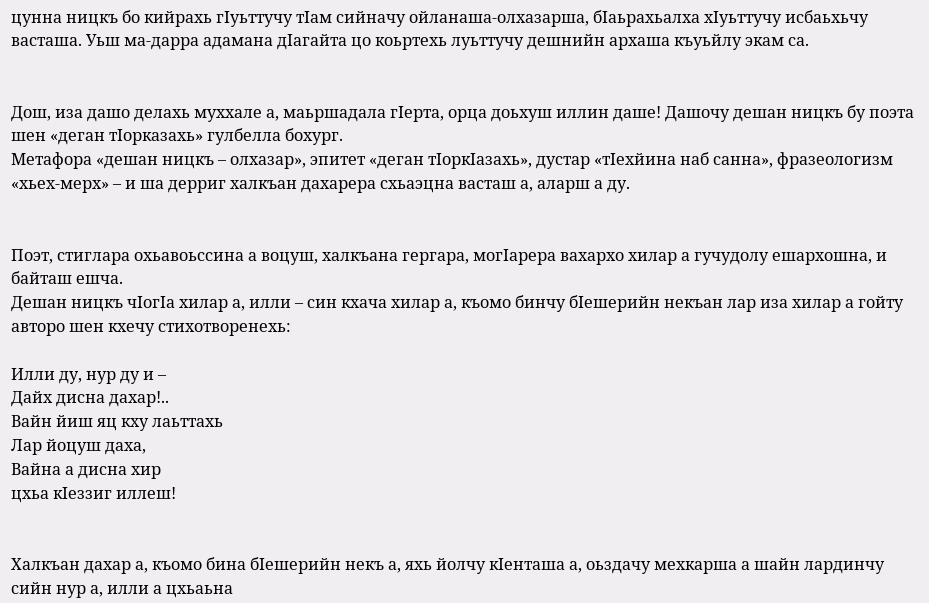цунна ницкъ бо кийрахь гIуьттучу тIам сийначу ойланаша-олхазарша, бIаьрахьалха хIуьттучу исбаьхьчу васташа. Уьш ма-дарра адамана дIагайта цо коьртехь луьттучу дешнийн архаша къуьйлу экам са.


Дош, иза дашо делахь муххале а, маьршадала гIерта, орца доьхуш иллин даше! Дашочу дешан ницкъ бу поэта шен «деган тIорказахь» гулбелла бохург.
Метафора «дешан ницкъ – олхазар», эпитет «деган тIоркIазахь», дустар «тIехйина наб санна», фразеологизм «хьех-мерх» – и ша дерриг халкъан дахарера схьаэцна васташ а, аларш а ду.


Поэт, стиглара охьавоьссина а воцуш, халкъана гергара, могIарера вахархо хилар а гучудолу ешархошна, и байташ ешча.
Дешан ницкъ чIогIа хилар а, илли – син кхача хилар а, къомо бинчу бIешерийн некъан лар иза хилар а гойту авторо шен кхечу стихотворенехь:

Илли ду, нур ду и –
Дайх дисна дахар!..
Вайн йиш яц кху лаьттахь
Лар йоцуш даха,
Вайна а дисна хир
цхьа кIеззиг иллеш!


Халкъан дахар а, къомо бина бIешерийн некъ а, яхь йолчу кIенташа а, оьздачу мехкарша а шайн лардинчу сийн нур а, илли а цхьаьна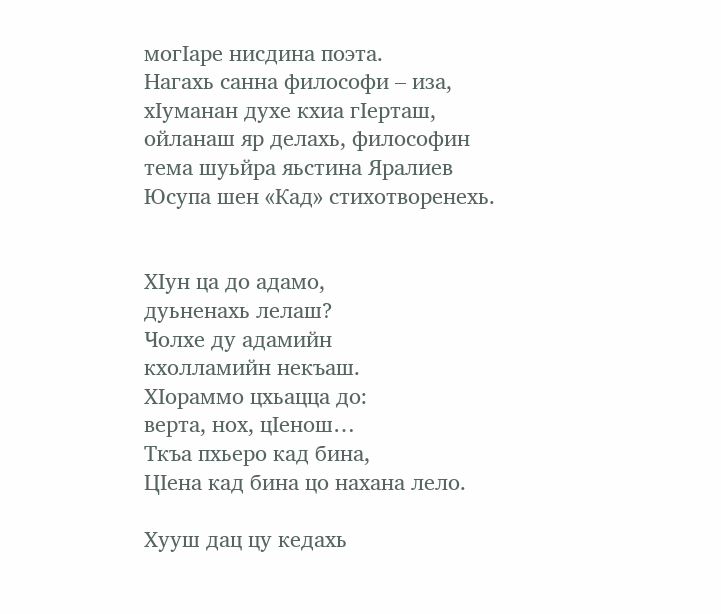могIаре нисдина поэта.
Нагахь санна философи – иза, хIуманан духе кхиа гIерташ, ойланаш яр делахь, философин тема шуьйра яьстина Яралиев Юсупа шен «Кад» стихотворенехь.


ХIун ца до адамо,
дуьненахь лелаш?
Чолхе ду адамийн
кхолламийн некъаш.
ХIораммо цхьацца до:
верта, нох, цIенош…
Ткъа пхьеро кад бина,
ЦIена кад бина цо нахана лело.

Хууш дац цу кедахь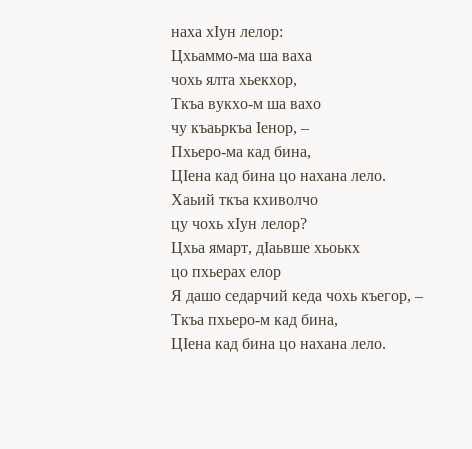наха хIун лелор:
Цхьаммо-ма ша ваха
чохь ялта хьекхор,
Ткъа вукхо-м ша вахо
чу къаьркъа Iенор, –
Пхьеро-ма кад бина,
ЦIена кад бина цо нахана лело.
Хаьий ткъа кхиволчо
цу чохь хIун лелор?
Цхьа ямарт, дIаьвше хьоькх
цо пхьерах елор
Я дашо седарчий кеда чохь къегор, –
Ткъа пхьеро-м кад бина,
ЦIена кад бина цо нахана лело.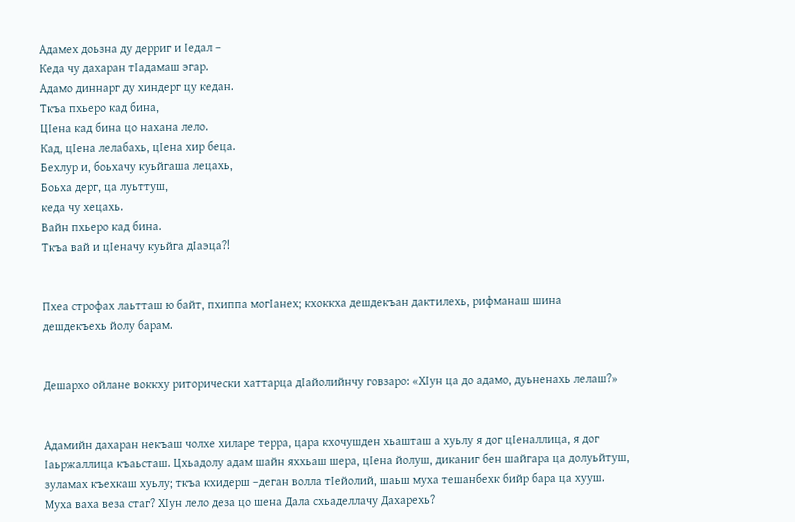Адамех доьзна ду дерриг и Iедал –
Кеда чу дахаран тIадамаш эгар.
Адамо диннарг ду хиндерг цу кедан.
Ткъа пхьеро кад бина,
ЦIена кад бина цо нахана лело.
Кад, цIена лелабахь, цIена хир беца.
Бехлур и, боьхачу куьйгаша лецахь,
Боьха дерг, ца луьттуш,
кеда чу хецахь.
Вайн пхьеро кад бина.
Ткъа вай и цIеначу куьйга дIаэца?!


Пхеа строфах лаьтташ ю байт, пхиппа могIанех; кхоккха дешдекъан дактилехь, рифманаш шина дешдекъехь йолу барам.


Дешархо ойлане воккху риторически хаттарца дIайолийнчу говзаро: «ХIун ца до адамо, дуьненахь лелаш?»


Адамийн дахаран некъаш чолхе хиларе терра, цара кхочушден хьашташ а хуьлу я дог цIеналлица, я дог Iаьржаллица къаьсташ. Цхьадолу адам шайн яххьаш шера, цIена йолуш, диканиг бен шайгара ца долуьйтуш, зуламах къехкаш хуьлу; ткъа кхидерш –деган волла тIейолий, шаьш муха тешанбехк бийр бара ца хууш. Муха ваха веза стаг? ХIун лело деза цо шена Дала схьаделлачу Дахарехь?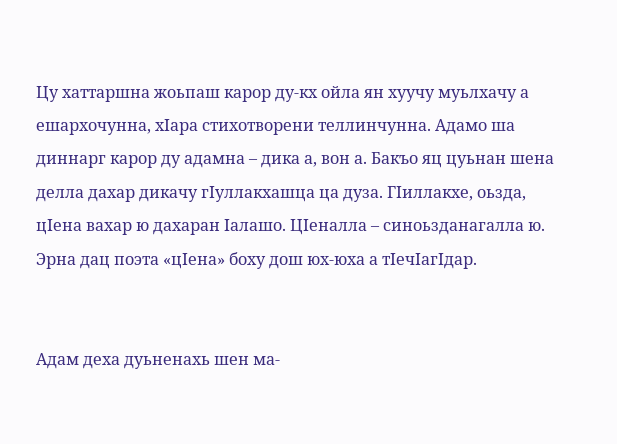Цу хаттаршна жоьпаш карор ду-кх ойла ян хуучу муьлхачу а ешархочунна, хIара стихотворени теллинчунна. Адамо ша диннарг карор ду адамна – дика а, вон а. Бакъо яц цуьнан шена делла дахар дикачу гIуллакхашца ца дуза. ГIиллакхе, оьзда, цIена вахар ю дахаран Iалашо. ЦIеналла – синоьзданагалла ю. Эрна дац поэта «цIена» боху дош юх-юха а тIечIагIдар.


Адам деха дуьненахь шен ма-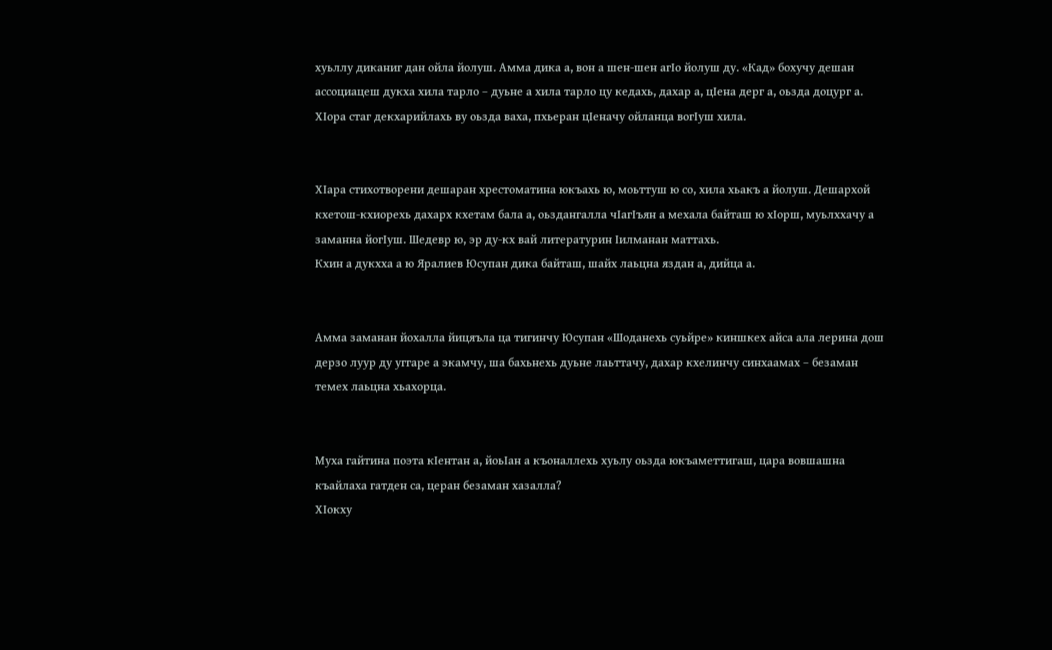хуьллу диканиг дан ойла йолуш. Амма дика а, вон а шен-шен агIо йолуш ду. «Кад» бохучу дешан ассоциацеш дукха хила тарло – дуьне а хила тарло цу кедахь, дахар а, цIена дерг а, оьзда доцург а. ХIора стаг декхарийлахь ву оьзда ваха, пхьеран цIеначу ойланца вогIуш хила.


ХIара стихотворени дешаран хрестоматина юкъахь ю, моьттуш ю со, хила хьакъ а йолуш. Дешархой кхетош-кхиорехь дахарх кхетам бала а, оьздангалла чIагIъян а мехала байташ ю хIорш, муьлххачу а заманна йогIуш. Шедевр ю, эр ду-кх вай литературин Iилманан маттахь.
Кхин а дукхха а ю Яралиев Юсупан дика байташ, шайх лаьцна яздан а, дийца а.


Амма заманан йохалла йицяъла ца тигинчу Юсупан «Шоданехь суьйре» киншкех айса ала лерина дош дерзо луур ду уггаре а экамчу, ша бахьнехь дуьне лаьттачу, дахар кхелинчу синхаамах – безаман темех лаьцна хьахорца.


Муха гайтина поэта кIентан а, йоьIан а къоналлехь хуьлу оьзда юкъаметтигаш, цара вовшашна къайлаха гатден са, церан безаман хазалла?
ХIокху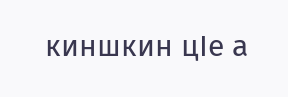киншкин цIе а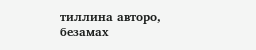тиллина авторо, безамах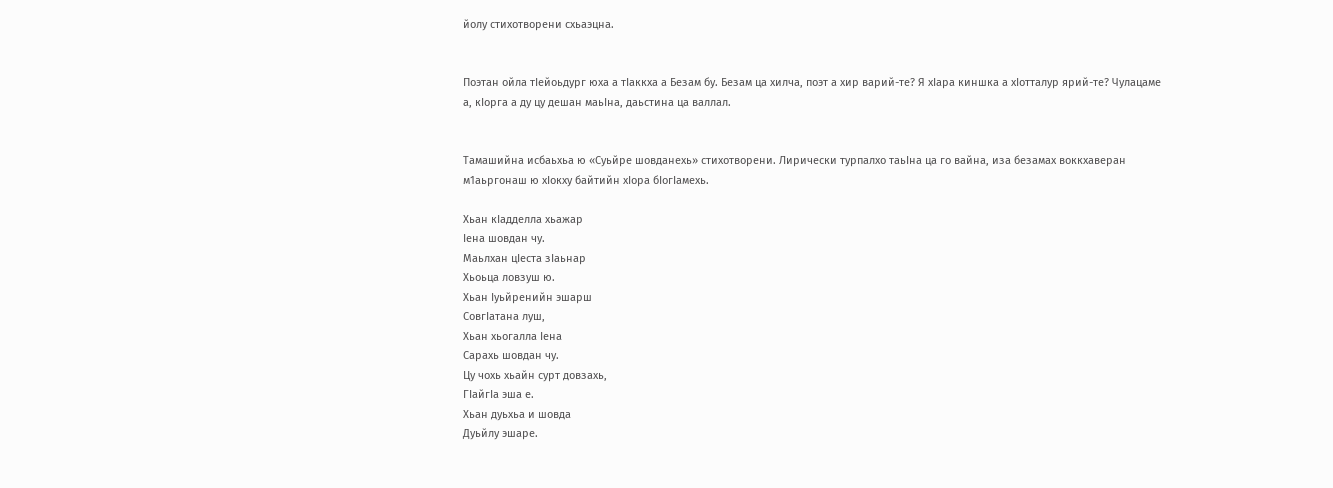йолу стихотворени схьаэцна.


Поэтан ойла тIейоьдург юха а тIаккха а Безам бу. Безам ца хилча, поэт а хир варий-те? Я хIара киншка а хIотталур ярий-те? Чулацаме а, кIорга а ду цу дешан маьIна, даьстина ца валлал.


Тамашийна исбаьхьа ю «Суьйре шовданехь» стихотворени. Лирически турпалхо таьIна ца го вайна, иза безамах воккхаверан м1аьргонаш ю хIокху байтийн хIора бIогIамехь.

Хьан кIадделла хьажар
Iена шовдан чу.
Маьлхан цIеста зIаьнар
Хьоьца ловзуш ю.
Хьан Iуьйренийн эшарш
СовгIатана луш,
Хьан хьогалла Iена
Сарахь шовдан чу.
Цу чохь хьайн сурт довзахь,
ГIайгIа эша е.
Хьан дуьхьа и шовда
Дуьйлу эшаре.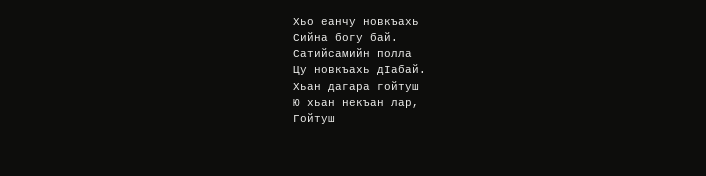Хьо еанчу новкъахь
Сийна богу бай.
Сатийсамийн полла
Цу новкъахь дIабай.
Хьан дагара гойтуш
Ю хьан некъан лар,
Гойтуш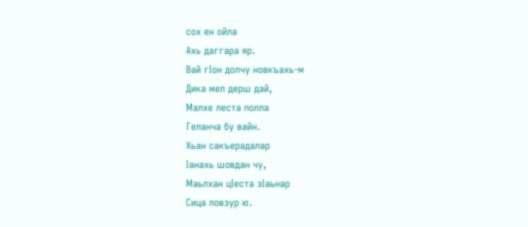сох ен ойла
Ахь даггара яр.
Вай гIон долчу новкъахь-м
Дика мел дерш дай,
Малхе леста полла
Геланча бу вайн.
Хьан сакъерадалар
Iанахь шовдан чу,
Маьлхан цIеста зIаьнар
Сица ловзур ю.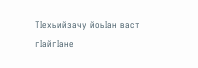ТIехьийзачу йоьIан васт гIайгIане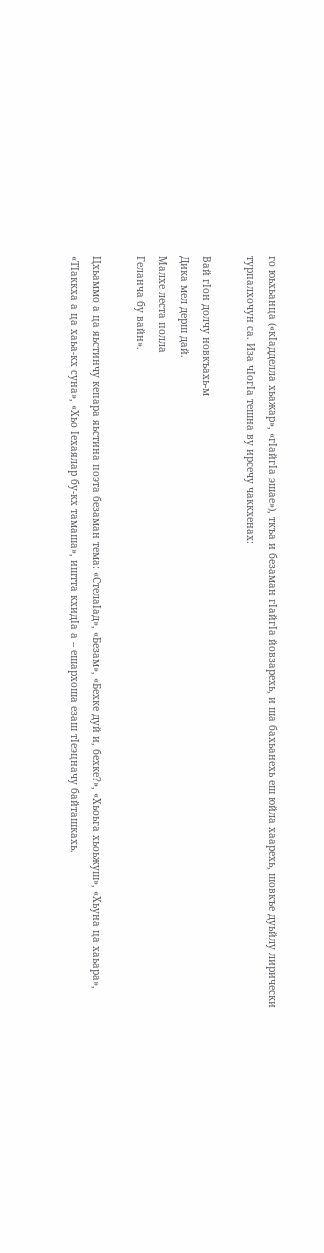го юьхьанца («кIадделла хьажар», «гIайгIа эшае»), ткъа и безаман гIайгIа йовзарехь, и ша бахьанехь еш юйла хаарехь, шовкъе дуьйлу лирически турпалхочун са. Иза чIогIа тешна ву ирсечу чаккхенах:

Вай гIон долчу новкъахь-м
Дика мел дерш дай.
Малхе леста полла
Геланча бу вайн».

Цхьаммо а ца яьстинчу кепара яьстина поэта безаман тема: «СтелаIад», «Безам», «Бехке дуй и, бехке?», «Хьоьга хьоьжуш», «Хьуна ца хаьара», «ТIаккха а ца хаьа-кх суна», «Хьо Iехаялар бу-кх тамаша», иштта кхидIа а – ешархоша езаш тIеэцначу байташкахь.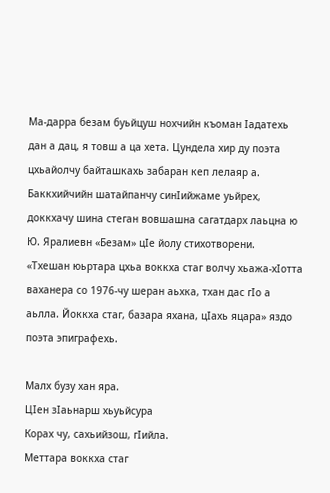Ма-дарра безам буьйцуш нохчийн къоман Iадатехь дан а дац, я товш а ца хета. Цундела хир ду поэта цхьайолчу байташкахь забаран кеп лелаяр а.
Баккхийчийн шатайпанчу синIийжаме уьйрех, доккхачу шина стеган вовшашна сагатдарх лаьцна ю Ю. Яралиевн «Безам» цIе йолу стихотворени.
«Тхешан юьртара цхьа воккха стаг волчу хьажа-хIотта ваханера со 1976-чу шеран аьхка, тхан дас гIо а аьлла. Йоккха стаг, базара яхана, цIахь яцара» яздо поэта эпиграфехь.

Малх бузу хан яра.
ЦIен зIаьнарш хьуьйсура
Корах чу, сахьийзош, гIийла.
Меттара воккха стаг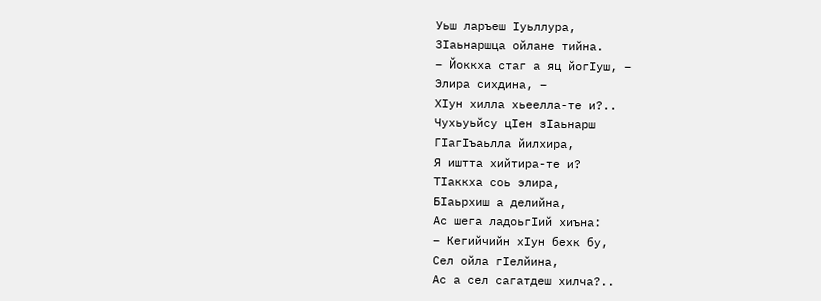Уьш ларъеш Iуьллура,
ЗIаьнаршца ойлане тийна.
– Йоккха стаг а яц йогIуш, –
Элира сихдина, –
ХIун хилла хьеелла-те и?..
Чухьуьйсу цIен зIаьнарш
ГIагIъаьлла йилхира,
Я иштта хийтира-те и?
ТIаккха соь элира,
БIаьрхиш а делийна,
Ас шега ладоьгIий хиъна:
– Кегийчийн хIун бехк бу,
Сел ойла гIелйина,
Ас а сел сагатдеш хилча?..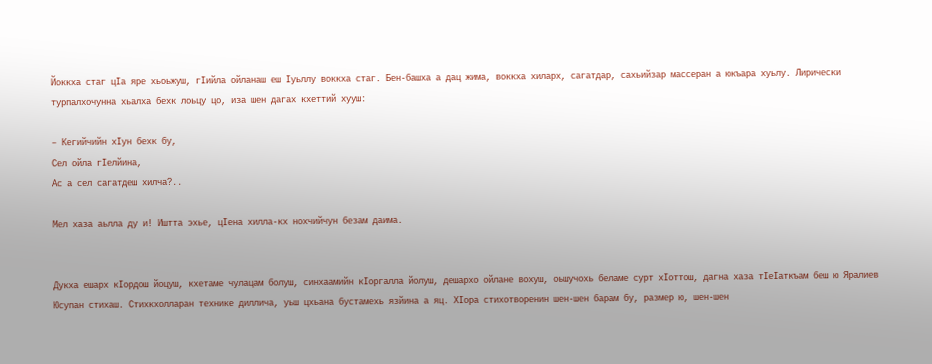Йоккха стаг цIа яре хьоьжуш, гIийла ойланаш еш Iуьллу воккха стаг. Бен-башха а дац жима, воккха хиларх, сагатдар, сахьийзар массеран а юкъара хуьлу. Лирически турпалхочунна хьалха бехк лоьцу цо, иза шен дагах кхеттий хууш:

– Кегийчийн хIун бехк бу,
Сел ойла гIелйина,
Ас а сел сагатдеш хилча?..

Мел хаза аьлла ду и! Иштта эхье, цIена хилла-кх нохчийчун безам даима.


Дукха ешарх кIордош йоцуш, кхетаме чулацам болуш, синхаамийн кIоргалла йолуш, дешархо ойлане вохуш, оьшучохь беламе сурт хIоттош, дагна хаза тIеIаткъам беш ю Яралиев Юсупан стихаш. Стихкхолларан технике диллича, уьш цхьана бустамехь язйина а яц. ХIора стихотворенин шен-шен барам бу, размер ю, шен-шен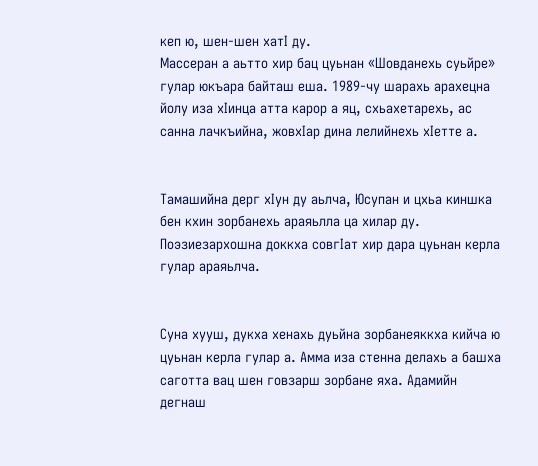кеп ю, шен-шен хатI ду.
Массеран а аьтто хир бац цуьнан «Шовданехь суьйре» гулар юкъара байташ еша. 1989-чу шарахь арахецна йолу иза хIинца атта карор а яц, схьахетарехь, ас санна лачкъийна, жовхIар дина лелийнехь хIетте а.


Тамашийна дерг хIун ду аьлча, Юсупан и цхьа киншка бен кхин зорбанехь араяьлла ца хилар ду.
Поэзиезархошна доккха совгIат хир дара цуьнан керла гулар араяьлча.


Суна хууш, дукха хенахь дуьйна зорбанеяккха кийча ю цуьнан керла гулар а. Амма иза стенна делахь а башха саготта вац шен говзарш зорбане яха. Адамийн дегнаш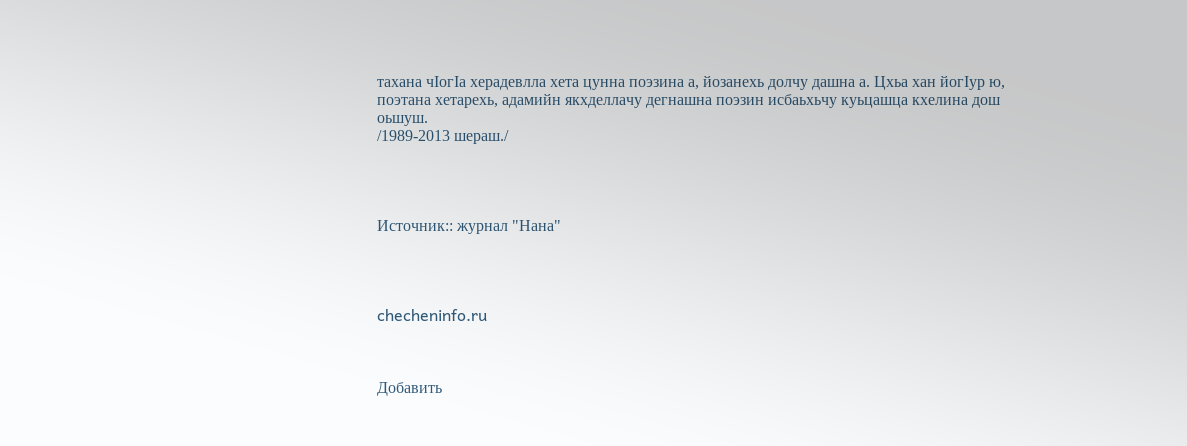тахана чIогIа херадевлла хета цунна поэзина а, йозанехь долчу дашна а. Цхьа хан йогIур ю, поэтана хетарехь, адамийн якхделлачу дегнашна поэзин исбаьхьчу куьцашца кхелина дош оьшуш.
/1989-2013 шераш./




Источник:: журнал "Нана"




checheninfo.ru



Добавить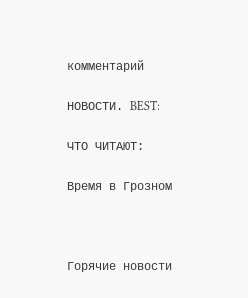комментарий

НОВОСТИ. BEST:

ЧТО ЧИТАЮТ:

Время в Грозном



Горячие новости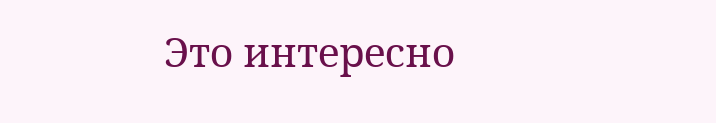Это интересно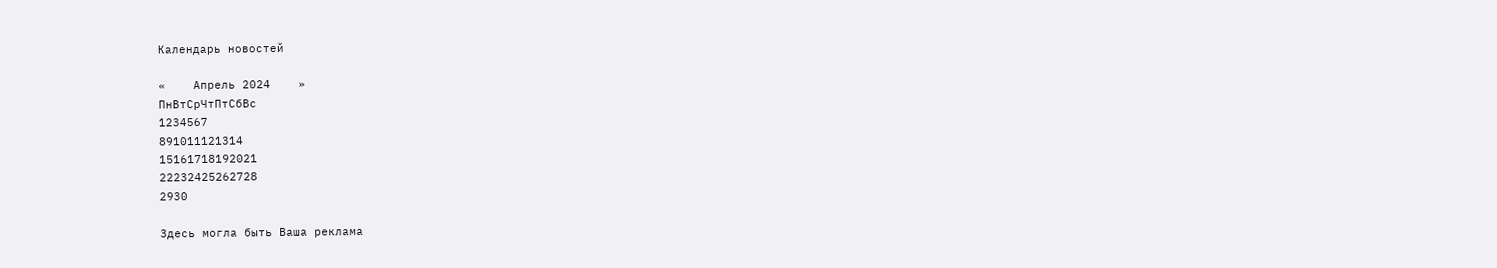Календарь новостей

«    Апрель 2024    »
ПнВтСрЧтПтСбВс
1234567
891011121314
15161718192021
22232425262728
2930

Здесь могла быть Ваша реклама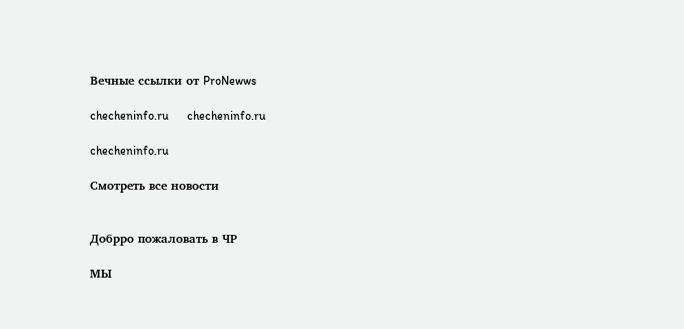Вечные ссылки от ProNewws

checheninfo.ru      checheninfo.ru

checheninfo.ru

Смотреть все новости


Добрро пожаловать в ЧР

МЫ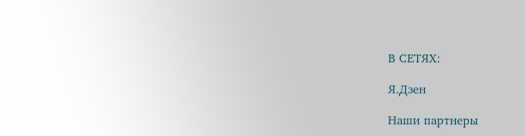В СЕТЯХ:

Я.Дзен

Наши партнеры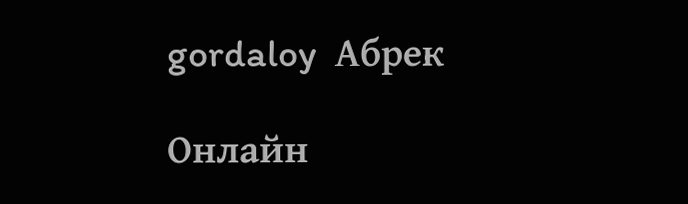gordaloy  Абрек

Онлайн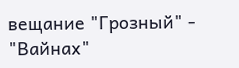вещание "Грозный" - "Вайнах"